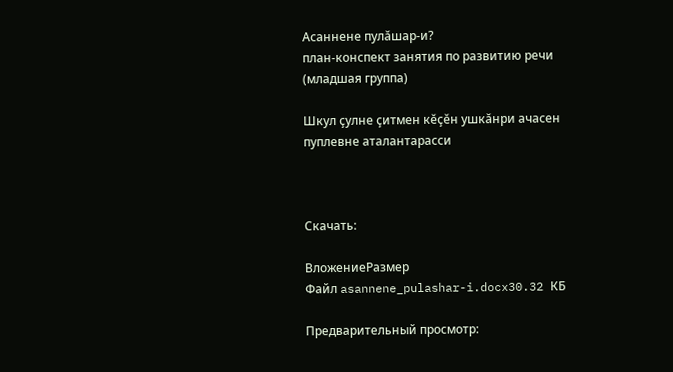Асаннене пулăшар-и?
план-конспект занятия по развитию речи (младшая группа)

Шкул ҫулне ҫитмен кĕҫĕн ушкăнри ачасен пуплевне аталантарасси



Скачать:

ВложениеРазмер
Файл asannene_pulashar-i.docx30.32 КБ

Предварительный просмотр: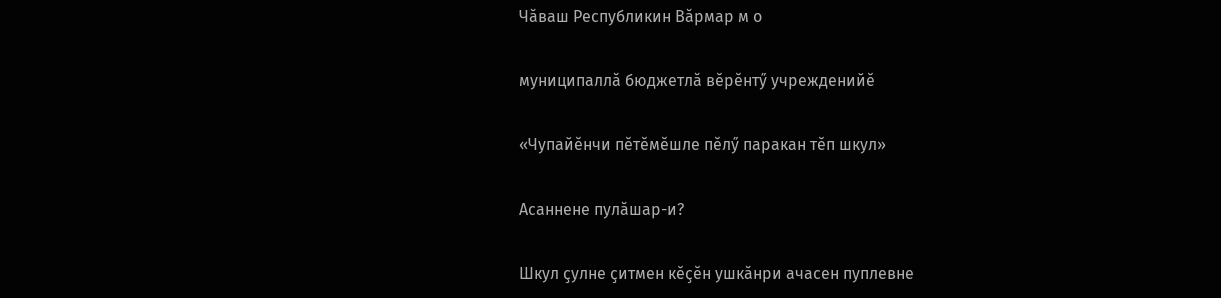Чăваш Республикин Вăрмар м о

муниципаллă бюджетлă вĕрĕнтӳ учрежденийĕ

«Чупайĕнчи пĕтĕмĕшле пĕлӳ паракан тĕп шкул»

Асаннене пулăшар-и?

Шкул ҫулне ҫитмен кĕҫĕн ушкăнри ачасен пуплевне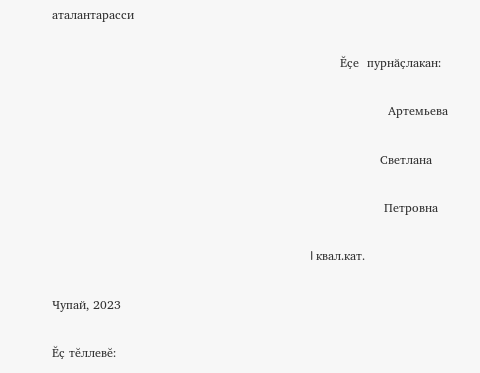аталантарасси

                                                                                                Ĕҫе  пурнӑҫлакан:

                                                                                    Артемьева

                                                                                  Светлана

                                                                                   Петровна

                                                                                      I квал.кат.

Чупай, 2023

Ĕҫ тĕллевĕ: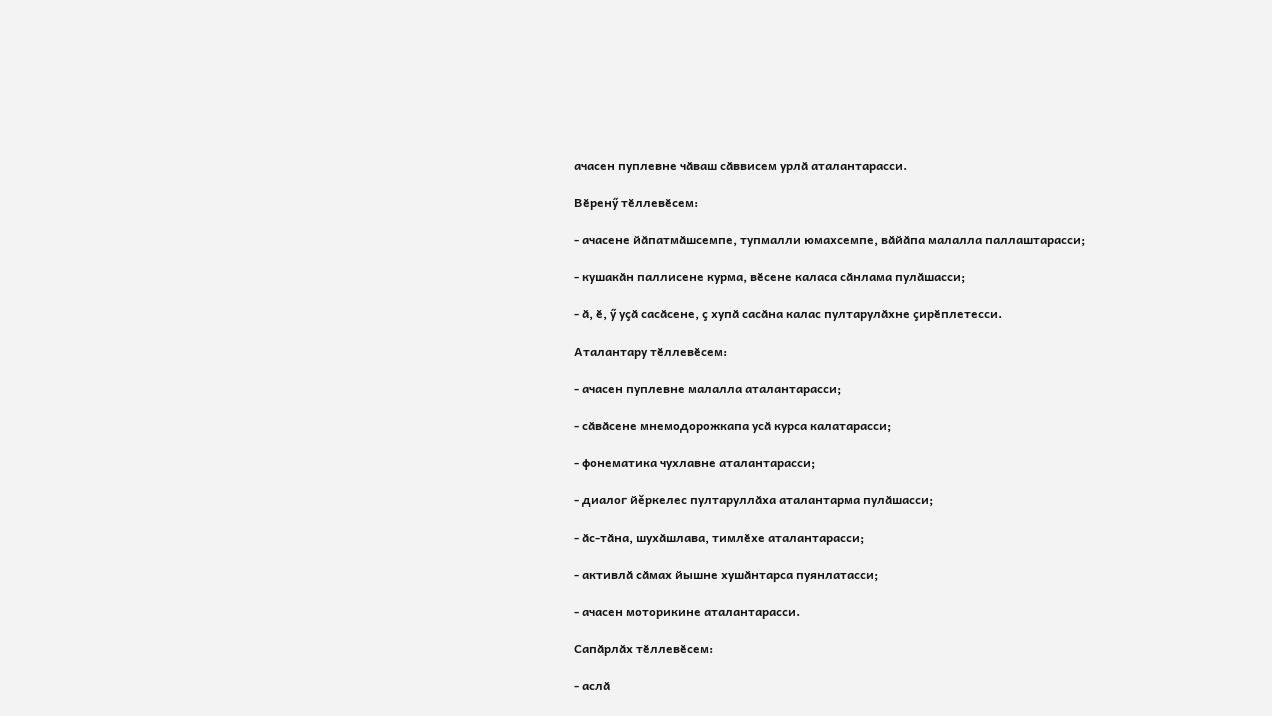ачасен пуплевне чӑваш сӑввисем урлӑ аталантарасси.

Вӗренӳ тӗллевӗсем:

- ачасене йӑпатмӑшсемпе, тупмалли юмахсемпе, вӑйӑпа малалла паллаштарасси;

- кушакӑн паллисене курма, вӗсене каласа сӑнлама пулӑшасси;

- ӑ, ӗ, ӳ уҫӑ сасӑсене, ҫ хупӑ сасӑна калас пултарулӑхне ҫирӗплетесси.

Аталантару тӗллевӗсем:

- ачасен пуплевне малалла аталантарасси;

- сӑвӑсене мнемодорожкапа усӑ курса калатарасси;

- фонематика чухлавне аталантарасси;

- диалог йĕркелес пултаруллӑха аталантарма пулӑшасси;

- ӑс-тӑна, шухӑшлава, тимлӗхе аталантарасси;

- активлӑ сӑмах йышне хушӑнтарса пуянлатасси;

- ачасен моторикине аталантарасси.

Сапӑрлӑх тӗллевӗсем:

- аслӑ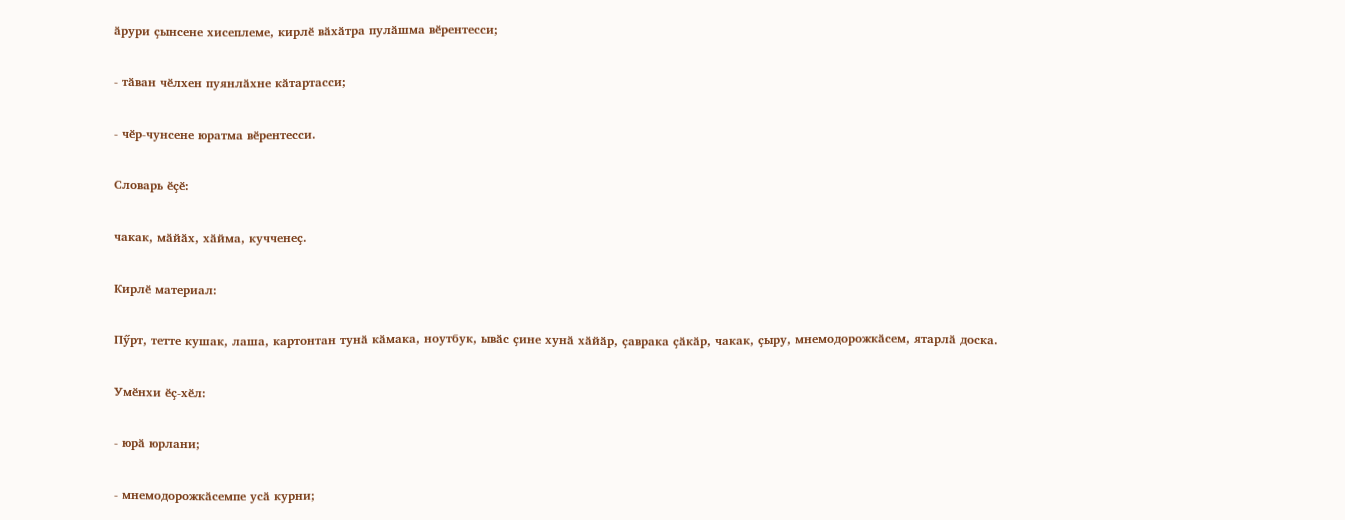ӑрури ҫынсене хисеплеме, кирлӗ вӑхӑтра пулӑшма вӗрентесси;

- тӑван чӗлхен пуянлӑхне кӑтартасси;

- чӗр-чунсене юратма вӗрентесси.

Словарь ӗҫӗ:

чакак, мӑйӑх, хӑйма, кучченеҫ.

Кирлӗ материал:

Пӳрт, тетте кушак, лаша, картонтан тунӑ кӑмака, ноутбук, ывӑс ҫине хунӑ хӑйӑр, ҫаврака ҫӑкӑр, чакак, ҫыру, мнемодорожкӑсем, ятарлӑ доска.

Умӗнхи ӗҫ-хӗл:

- юрӑ юрлани;

- мнемодорожкӑсемпе усӑ курни;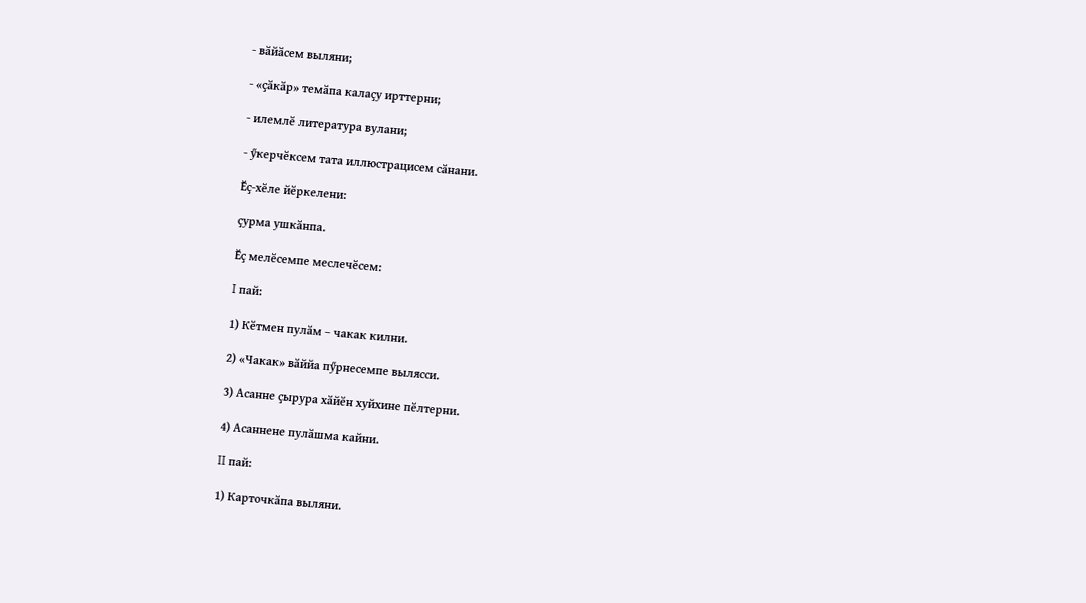- вӑйӑсем выляни;

- «ҫӑкӑр» темӑпа калаҫу ирттерни;

- илемлӗ литература вулани;

- ӳкерчӗксем тата иллюстрацисем сӑнани.

Ӗҫ-хӗле йӗркелени:

ҫурма ушкӑнпа.

Ӗҫ мелӗсемпе меслечӗсем:

I пай:

1) Кӗтмен пулӑм – чакак килни.

2) «Чакак» вӑййа пӳрнесемпе вылясси.

3) Асанне ҫырура хӑйӗн хуйхине пӗлтерни.

4) Асаннене пулӑшма кайни.

II пай:

1) Карточкӑпа выляни.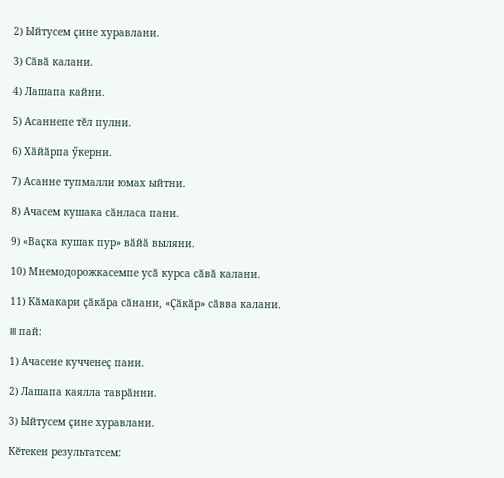2) Ыйтусем ҫине хуравлани.

3) Сӑвӑ калани.

4) Лашапа кайни.

5) Асаннепе тӗл пулни.

6) Хӑйӑрпа ӳкерни.

7) Асанне тупмалли юмах ыйтни.

8) Ачасем кушака сӑнласа пани.

9) «Ваҫка кушак пур» вӑйӑ выляни.

10) Мнемодорожкасемпе усӑ курса сӑвӑ калани.

11) Кӑмакари ҫӑкӑра сӑнани, «Ҫӑкӑр» сӑвва калани.

III пай:

1) Ачасене кучченеҫ пани.

2) Лашапа каялла таврӑнни.

3) Ыйтусем ҫине хуравлани.

Кӗтекен результатсем: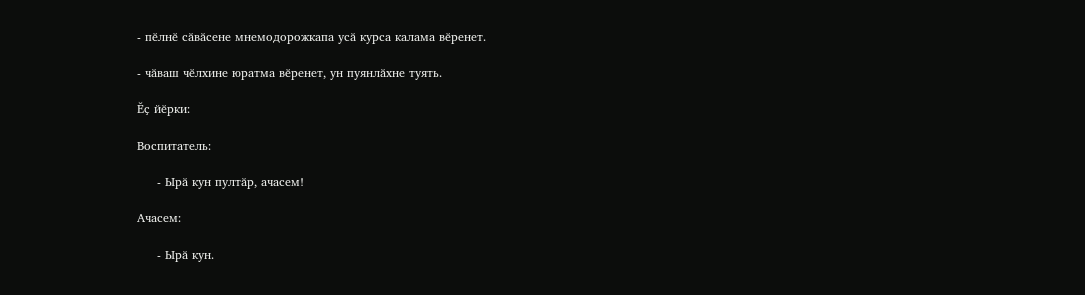- пӗлнӗ сӑвӑсене мнемодорожкапа усӑ курса калама вӗренет.

- чӑваш чӗлхине юратма вӗренет, ун пуянлӑхне туять.

Ĕҫ йӗрки:

Воспитатель:

     - Ырӑ кун пултӑр, ачасем!

Ачасем:

     - Ырӑ кун.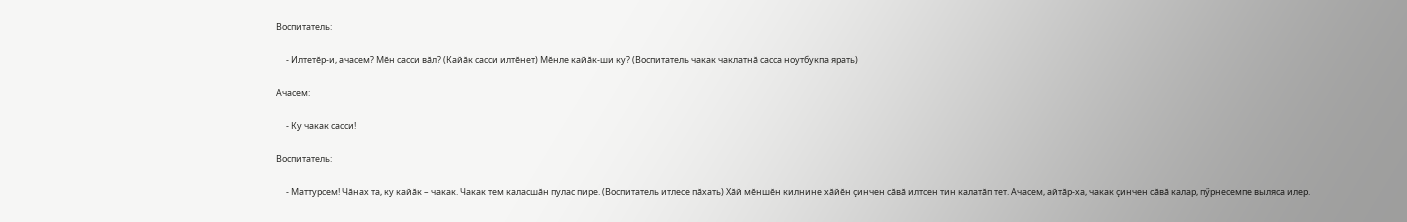Воспитатель:

     - Илтетӗр-и, ачасем? Мӗн сасси вӑл? (Кайӑк сасси илтӗнет) Мӗнле кайӑк-ши ку? (Воспитатель чакак чаклатнӑ сасса ноутбукпа ярать)

Ачасем:

     - Ку чакак сасси!

Воспитатель:

     - Маттурсем! Чӑнах та, ку кайӑк – чакак. Чакак тем каласшӑн пулас пире. (Воспитатель итлесе пӑхать) Хӑй мӗншӗн килнине хӑйӗн ҫинчен сӑвӑ илтсен тин калатӑп тет. Ачасем, айтӑр-ха, чакак ҫинчен сӑвӑ калар, пӳрнесемпе выляса илер.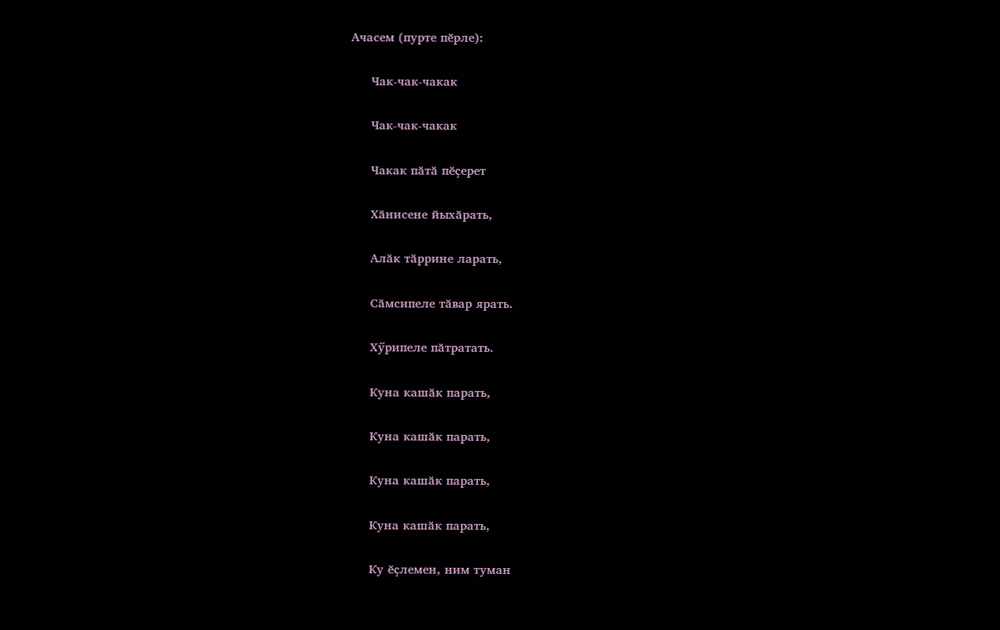Ачасем (пурте пӗрле):

     Чак-чак-чакак

     Чак-чак-чакак

     Чакак пӑтӑ пӗҫерет

     Хӑнисене йыхӑрать,

     Алӑк тӑррине ларать,

     Сӑмсипеле тӑвар ярать.

     Хӳрипеле пӑтратать.

     Куна кашӑк парать,

     Куна кашӑк парать,

     Куна кашӑк парать,

     Куна кашӑк парать,

     Ку ӗҫлемен, ним туман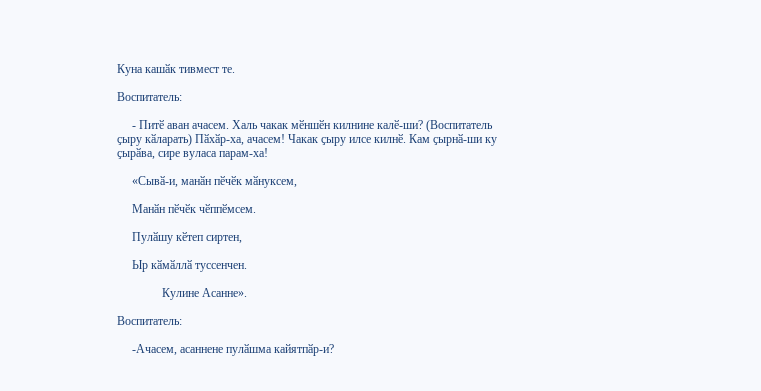Куна кашӑк тивмест те.

Воспитатель:

     - Питӗ аван ачасем. Халь чакак мӗншӗн килнине калӗ-ши? (Воспитатель ҫыру кӑларать) Пӑхӑр-ха, ачасем! Чакак ҫыру илсе килнӗ. Кам ҫырнӑ-ши ку ҫырӑва, сире вуласа парам-ха!

     «Сывӑ-и, манӑн пӗчӗк мӑнуксем,

     Манӑн пӗчӗк чӗппӗмсем.

     Пулӑшу кӗтеп сиртен,

     Ыр кӑмӑллӑ туссенчен.

               Кулине Асанне».

Воспитатель:

     -Ачасем, асаннене пулӑшма кайятпӑр-и?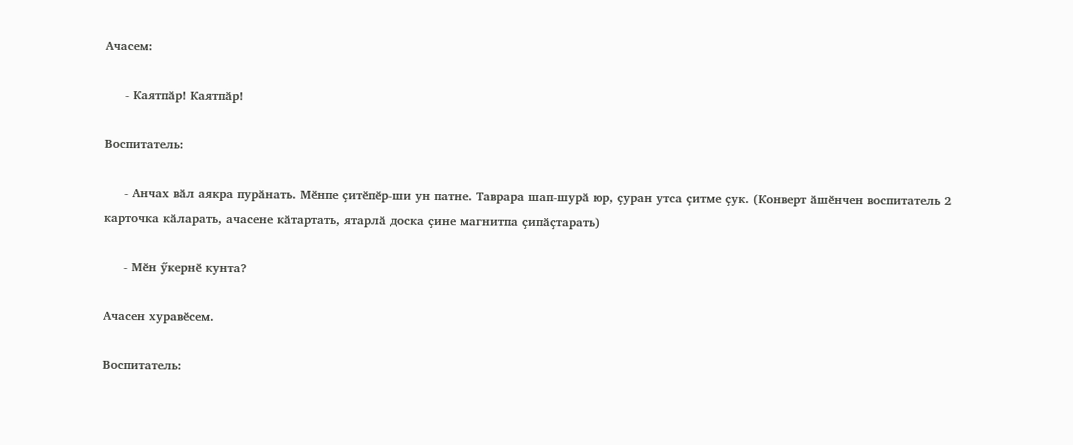Ачасем:

     - Каятпӑр! Каятпӑр!

Воспитатель:

     - Анчах вӑл аякра пурӑнать. Мӗнпе ҫитӗпӗр-ши ун патне. Таврара шап-шурӑ юр, ҫуран утса ҫитме ҫук. (Конверт ӑшӗнчен воспитатель 2 карточка кӑларать, ачасене кӑтартать, ятарлӑ доска ҫине магнитпа ҫипӑҫтарать)

     - Мӗн ӳкернӗ кунта?

Ачасен хуравӗсем.

Воспитатель: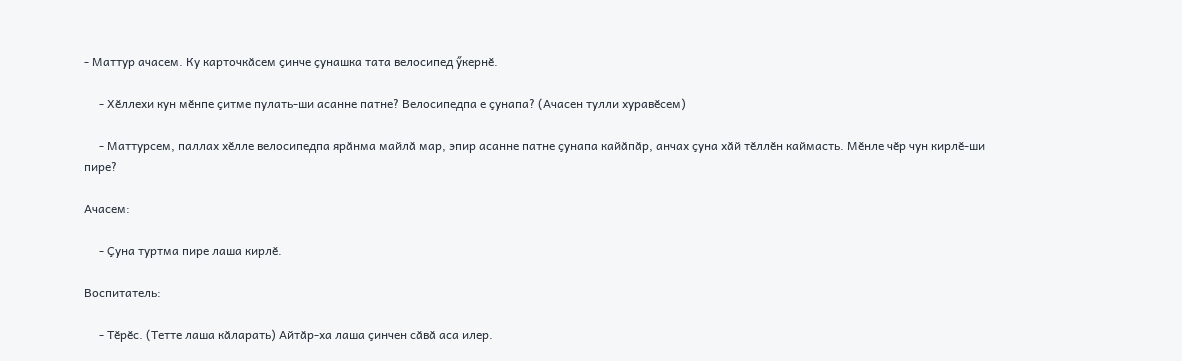- Маттур ачасем. Ку карточкӑсем ҫинче ҫунашка тата велосипед ӳкернӗ.

     - Хӗллехи кун мӗнпе ҫитме пулать-ши асанне патне? Велосипедпа е ҫунапа? (Ачасен тулли хуравӗсем)

     - Маттурсем, паллах хӗлле велосипедпа ярӑнма майлӑ мар, эпир асанне патне ҫунапа кайӑпӑр, анчах ҫуна хӑй тӗллӗн каймасть. Мӗнле чӗр чун кирлӗ-ши пире?

Ачасем:

     - Ҫуна туртма пире лаша кирлӗ.

Воспитатель:

     - Тӗрӗс. (Тетте лаша кӑларать) Айтӑр-ха лаша ҫинчен сӑвӑ аса илер.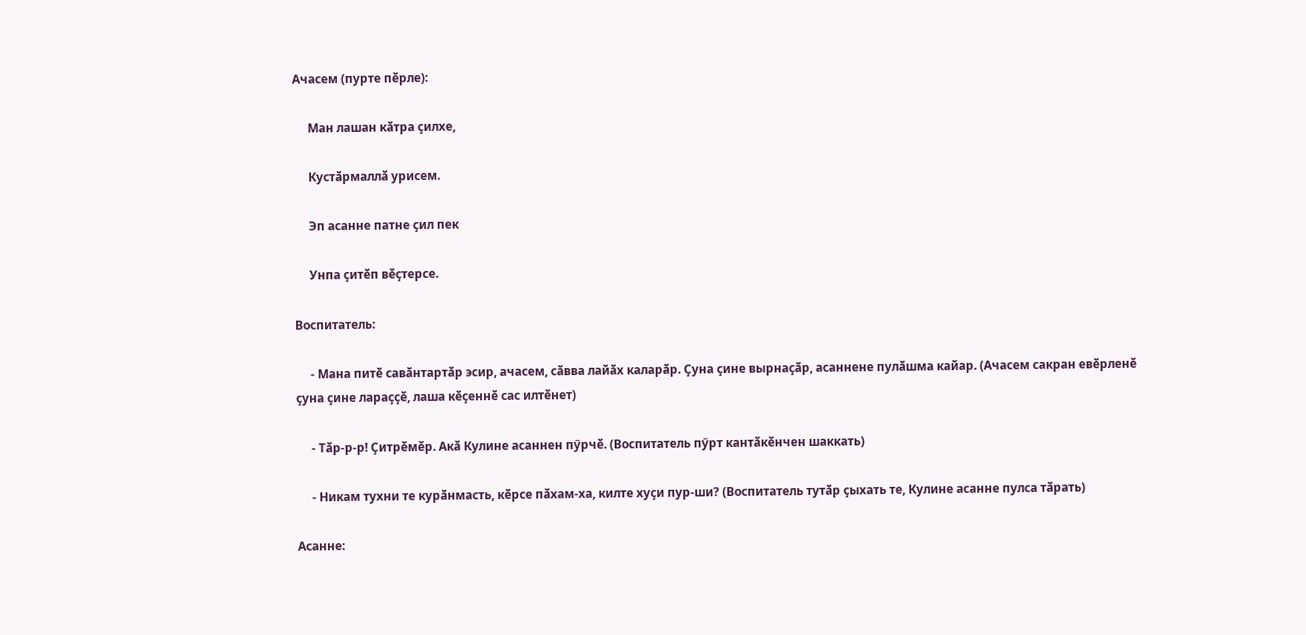Ачасем (пурте пӗрле):

     Ман лашан кӑтра ҫилхе,

     Кустӑрмаллӑ урисем.

     Эп асанне патне ҫил пек

     Унпа ҫитӗп вӗҫтерсе.

Воспитатель:

     - Мана питӗ савӑнтартӑр эсир, ачасем, сӑвва лайӑх каларӑр. Ҫуна ҫине вырнаҫӑр, асаннене пулӑшма кайар. (Ачасем сакран евӗрленӗ ҫуна ҫине лараҫҫӗ, лаша кӗҫеннӗ сас илтӗнет)

     - Тӑр-р-р! Ҫитрӗмӗр. Акӑ Кулине асаннен пӳрчӗ. (Воспитатель пӳрт кантӑкӗнчен шаккать)

     - Никам тухни те курӑнмасть, кӗрсе пӑхам-ха, килте хуҫи пур-ши? (Воспитатель тутӑр ҫыхать те, Кулине асанне пулса тӑрать)

Асанне: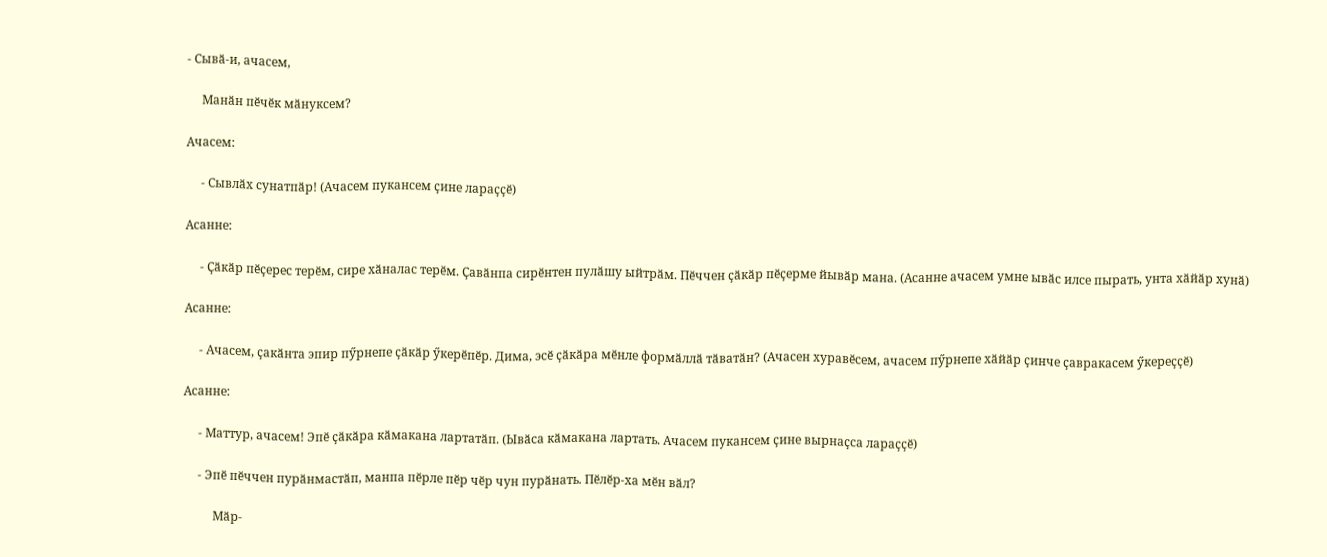- Сывӑ-и, ачасем,

     Манӑн пӗчӗк мӑнуксем?

Ачасем:

     - Сывлӑх сунатпӑр! (Ачасем пукансем ҫине лараҫҫӗ)

Асанне:

     - Ҫӑкӑр пӗҫерес терӗм, сире хӑналас терӗм. Ҫавӑнпа сирӗнтен пулӑшу ыйтрӑм. Пӗччен ҫӑкӑр пӗҫерме йывӑр мана. (Асанне ачасем умне ывӑс илсе пырать, унта хӑйӑр хунӑ)

Асанне:

     - Ачасем, ҫакӑнта эпир пӳрнепе ҫӑкӑр ӳкерӗпӗр. Дима, эсӗ ҫӑкӑра мӗнле формӑллӑ тӑватӑн? (Ачасен хуравӗсем, ачасем пӳрнепе хӑйӑр ҫинче ҫавракасем ӳкереҫҫӗ)

Асанне:

     - Маттур, ачасем! Эпӗ ҫӑкӑра кӑмакана лартатӑп. (Ывӑса кӑмакана лартать. Ачасем пукансем ҫине вырнаҫса лараҫҫӗ)

     - Эпӗ пӗччен пурӑнмастӑп, манпа пӗрле пӗр чӗр чун пурӑнать. Пӗлӗр-ха мӗн вӑл?

          Мӑр-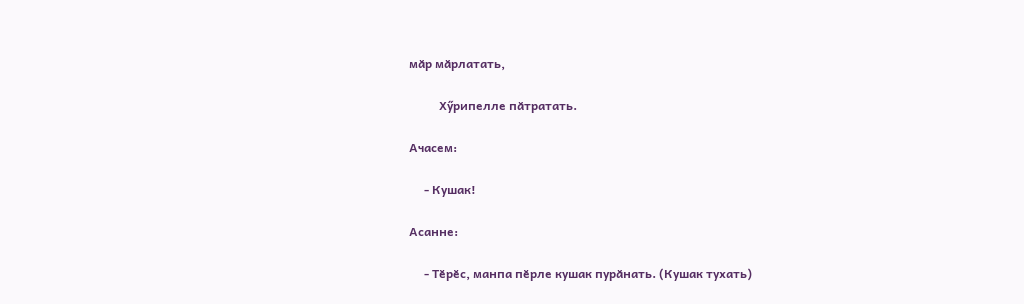мӑр мӑрлатать,

          Хӳрипелле пӑтратать.

Ачасем:

     - Кушак!

Асанне:

     - Тӗрӗс, манпа пӗрле кушак пурӑнать. (Кушак тухать)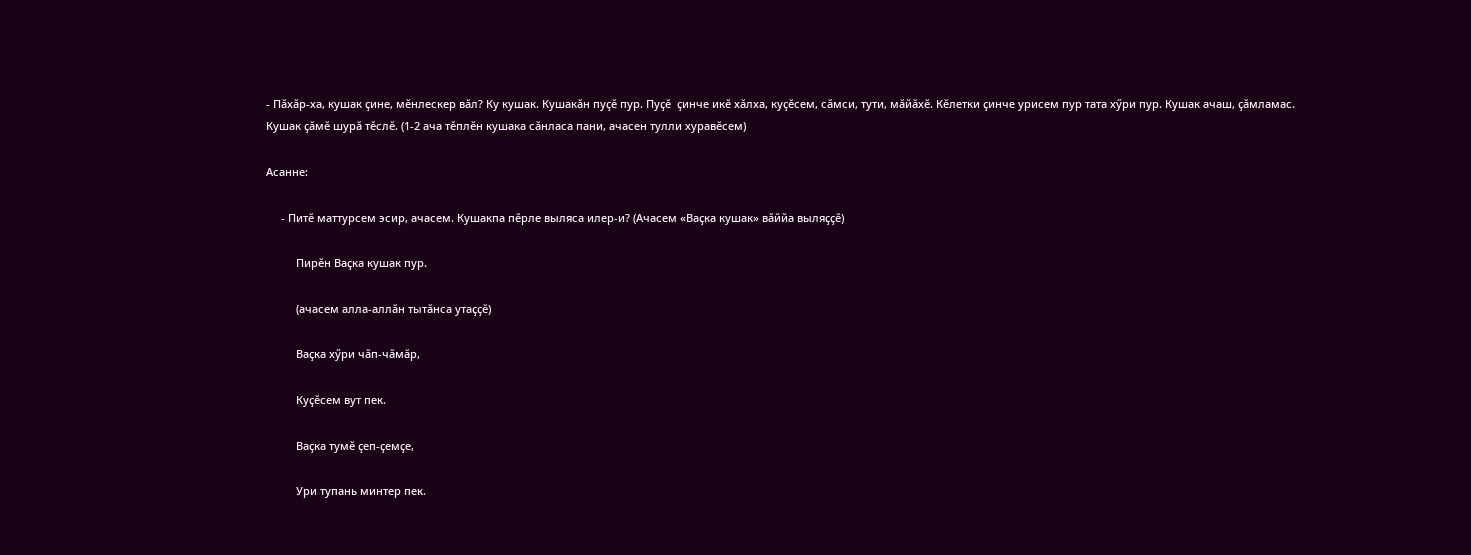- Пӑхӑр-ха, кушак ҫине, мӗнлескер вӑл? Ку кушак. Кушакӑн пуҫӗ пур. Пуҫӗ  ҫинче икӗ хӑлха, куҫӗсем, сӑмси, тути, мӑйӑхӗ. Кӗлетки ҫинче урисем пур тата хӳри пур. Кушак ачаш, ҫӑмламас. Кушак ҫӑмӗ шурӑ тӗслӗ. (1-2 ача тӗплӗн кушака сӑнласа пани, ачасен тулли хуравӗсем)

Асанне:

     - Питӗ маттурсем эсир, ачасем. Кушакпа пӗрле выляса илер-и? (Ачасем «Ваҫка кушак» вӑййа выляҫҫӗ)

          Пирӗн Ваҫка кушак пур.

          (ачасем алла-аллӑн тытӑнса утаҫҫӗ)

          Ваҫка хӳри чӑп-чӑмӑр,

          Куҫӗсем вут пек.

          Ваҫка тумӗ ҫеп-ҫемҫе,

          Ури тупань минтер пек.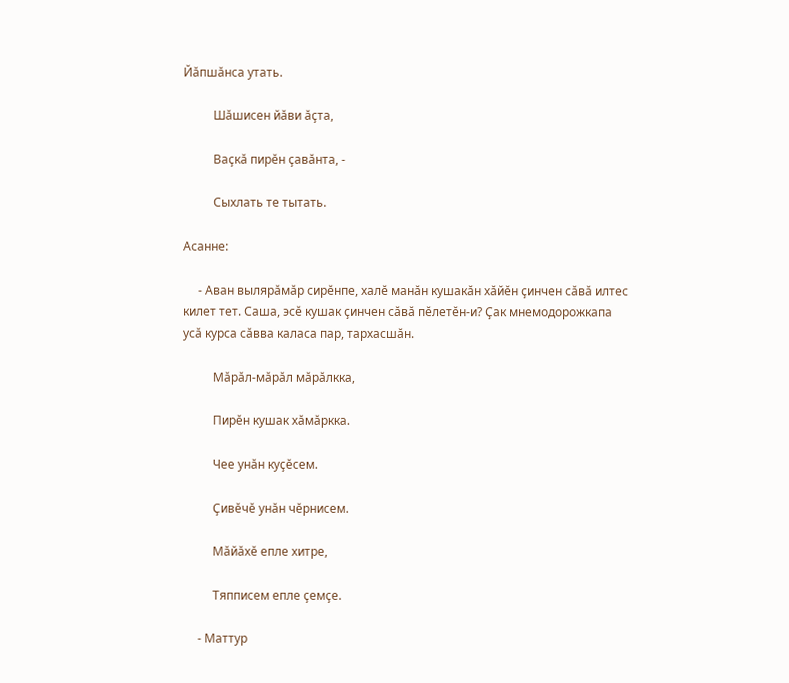Йӑпшӑнса утать.

          Шӑшисен йӑви ӑҫта,

          Ваҫкӑ пирӗн ҫавӑнта, -

          Сыхлать те тытать.

Асанне:

     - Аван вылярӑмӑр сирӗнпе, халӗ манӑн кушакӑн хӑйӗн ҫинчен сӑвӑ илтес килет тет. Саша, эсӗ кушак ҫинчен сӑвӑ пӗлетӗн-и? Ҫак мнемодорожкапа усӑ курса сӑвва каласа пар, тархасшӑн.

          Мӑрӑл-мӑрӑл мӑрӑлкка,

          Пирӗн кушак хӑмӑркка.

          Чее унӑн куҫӗсем.

          Ҫивӗчӗ унӑн чӗрнисем.

          Мӑйӑхӗ епле хитре,

          Тяпписем епле ҫемҫе.

     - Маттур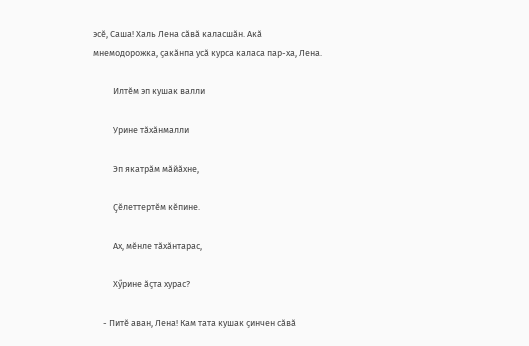эсӗ, Саша! Халь Лена сӑвӑ каласшӑн. Акӑ мнемодорожка, ҫакӑнпа усӑ курса каласа пар-ха, Лена.

          Илтӗм эп кушак валли

          Урине тӑхӑнмалли

          Эп якатрӑм мӑйӑхне,

          Ҫӗлеттертӗм кӗпине.

          Ах, мӗнле тӑхӑнтарас,

          Хӳрине ӑҫта хурас?

     - Питӗ аван, Лена! Кам тата кушак ҫинчен сӑвӑ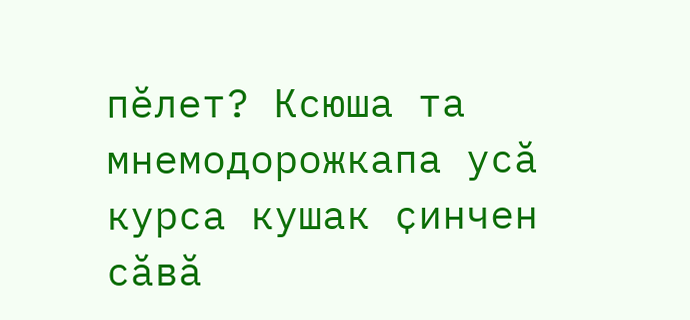пӗлет? Ксюша та мнемодорожкапа усӑ курса кушак ҫинчен сӑвӑ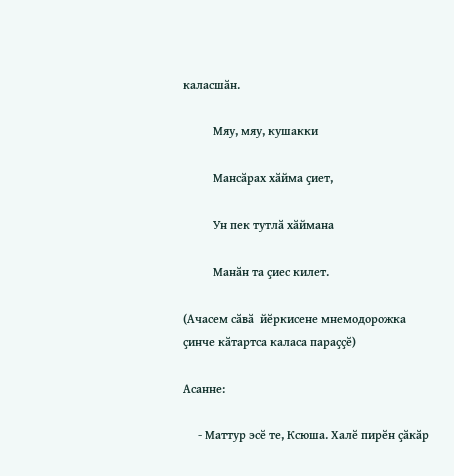каласшӑн.

          Мяу, мяу, кушакки

          Мансӑрах хӑйма ҫиет,

          Ун пек тутлӑ хӑймана

          Манӑн та ҫиес килет.

(Ачасем сӑвӑ  йӗркисене мнемодорожка ҫинче кӑтартса каласа параҫҫӗ)

Асанне:

     - Маттур эсӗ те, Ксюша. Халӗ пирӗн ҫӑкӑр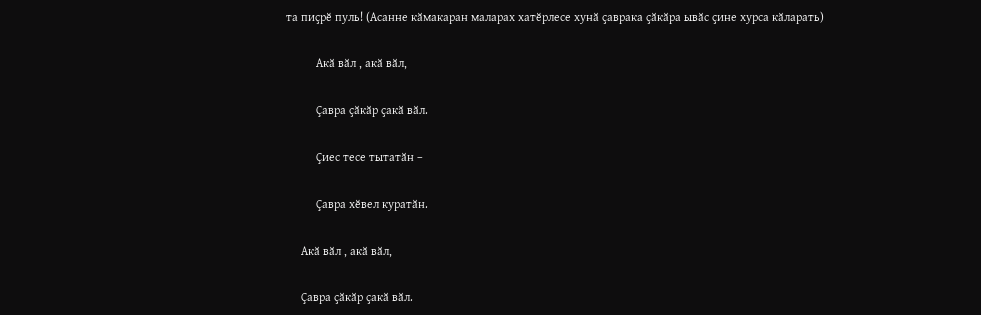та пиҫрӗ пуль! (Асанне кӑмакаран маларах хатӗрлесе хунӑ ҫаврака ҫӑкӑра ывӑс ҫине хурса кӑларать)

          Акӑ вӑл , акӑ вӑл,

          Ҫавра ҫӑкӑр ҫакӑ вӑл.

          Ҫиес тесе тытатӑн –

          Ҫавра хӗвел куратӑн.

     Акӑ вӑл , акӑ вӑл,

     Ҫавра ҫӑкӑр ҫакӑ вӑл.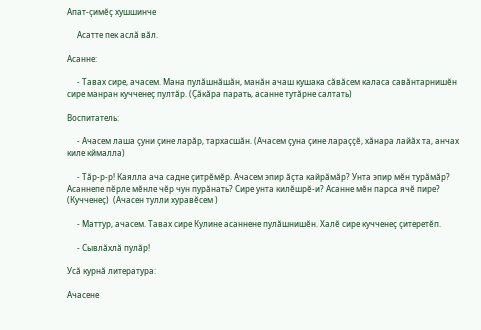Апат-ҫимӗҫ хушшинче

     Асатте пек аслӑ вӑл.

Асанне:

     - Тавах сире, ачасем. Мана пулӑшнӑшӑн, манӑн ачаш кушака сӑвӑсем каласа савӑнтарнишӗн сире манран кучченеҫ пултӑр. (Ҫӑкӑра парать, асанне тутӑрне салтать)

Воспитатель:

     - Ачасем лаша ҫуни ҫине ларӑр, тархасшӑн. (Ачасем ҫуна ҫине лараҫҫӗ, хӑнара лайӑх та, анчах киле кймалла)

     - Тӑр-р-р! Каялла ача садне ҫитрӗмӗр. Ачасем эпир ӑҫта кайрӑмӑр? Унта эпир мӗн турӑмӑр? Асаннепе пӗрле мӗнле чӗр чун пурӑнать? Сире унта килӗшрӗ-и? Асанне мӗн парса ячӗ пире? (Кучченеҫ)  (Ачасен тулли хуравӗсем )

     - Маттур, ачасем. Тавах сире Кулине асаннене пулӑшнишӗн. Халӗ сире кучченеҫ ҫитеретӗп.

     - Сывлӑхлӑ пулӑр!

Усӑ курнӑ литература:

Ачасене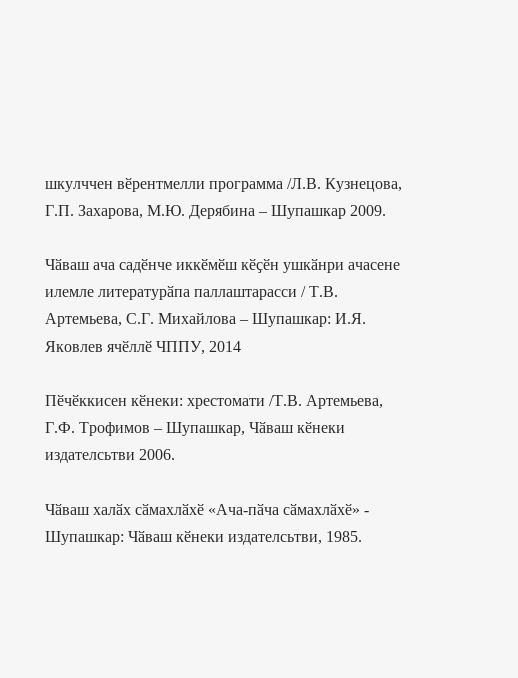шкулччен вӗрентмелли программа /Л.В. Кузнецова, Г.П. Захарова, М.Ю. Дерябина – Шупашкар 2009.

Чӑваш ача садӗнче иккӗмӗш кӗҫӗн ушкӑнри ачасене илемле литературӑпа паллаштарасси / Т.В. Артемьева, С.Г. Михайлова – Шупашкар: И.Я. Яковлев ячӗллӗ ЧППУ, 2014

Пӗчӗккисен кӗнеки: хрестомати /Т.В. Артемьева, Г.Ф. Трофимов – Шупашкар, Чӑваш кӗнеки издателсьтви 2006.

Чӑваш халӑх сӑмахлӑхӗ «Ача-пӑча сӑмахлӑхӗ» - Шупашкар: Чӑваш кӗнеки издателсьтви, 1985.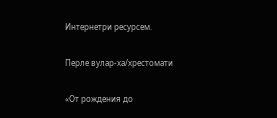Интернетри ресурсем.

Перле вулар-ха/хрестомати

«От рождения до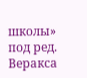школы» под ред. Веракса